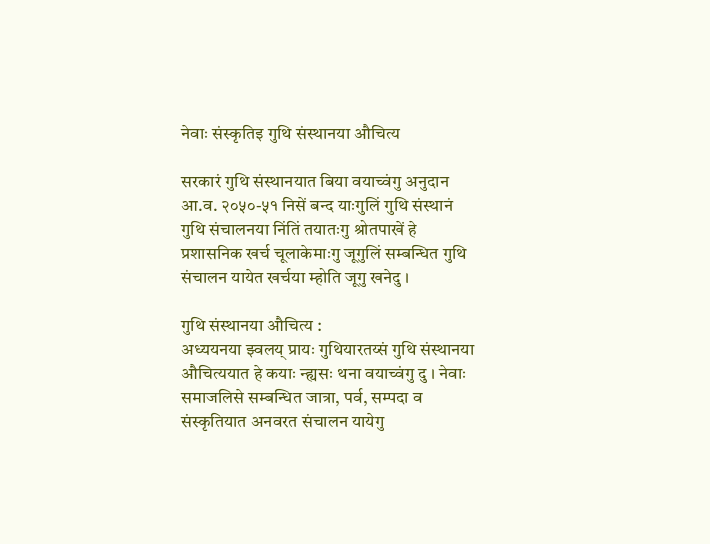नेवाः संस्कृतिइ गुथि संस्थानया औचित्य

सरकारं गुथि संस्थानयात बिया वयाच्वंगु अनुदान आ.व. २०५०-५१ निसें बन्द याःगुलिं गुथि संस्थानं गुथि संचालनया निंतिं तयातःगु श्रोतपाखें हे प्रशासनिक खर्च चूलाकेमाःगु जूगुलिं सम्बन्धित गुथि संचालन यायेत खर्चया म्होति जूगु खनेदु ।

गुथि संस्थानया औचित्य :
अध्ययनया झ्वलय् प्रायः गुथियारतय्सं गुथि संस्थानया औचित्ययात हे कयाः न्ह्यसः थना वयाच्वंगु दु । नेवाः समाजलिसे सम्बन्धित जात्रा, पर्व, सम्पदा व संस्कृतियात अनवरत संचालन यायेगु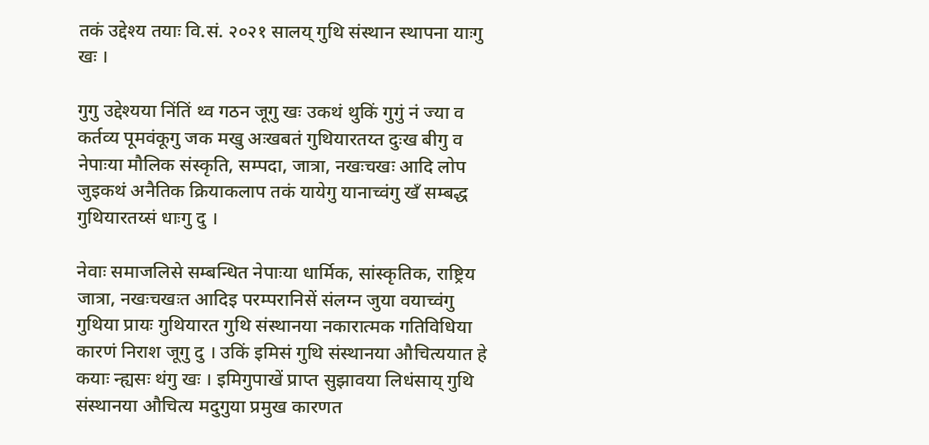तकं उद्देश्य तयाः वि.सं. २०२१ सालय् गुथि संस्थान स्थापना याःगु खः ।

गुगु उद्देश्यया निंतिं थ्व गठन जूगु खः उकथं थुकिं गुगुं नं ज्या व कर्तव्य पूमवंकूगु जक मखु अःखबतं गुथियारतय्त दुःख बीगु व नेपाःया मौलिक संस्कृति, सम्पदा, जात्रा, नखःचखः आदि लोप जुइकथं अनैतिक क्रियाकलाप तकं यायेगु यानाच्वंगु खँ सम्बद्ध गुथियारतय्सं धाःगु दु ।

नेवाः समाजलिसे सम्बन्धित नेपाःया धार्मिक, सांस्कृतिक, राष्ट्रिय जात्रा, नखःचखःत आदिइ परम्परानिसें संलग्न जुया वयाच्वंगु गुथिया प्रायः गुथियारत गुथि संस्थानया नकारात्मक गतिविधिया कारणं निराश जूगु दु । उकिं इमिसं गुथि संस्थानया औचित्ययात हे कयाः न्ह्यसः थंगु खः । इमिगुपाखें प्राप्त सुझावया लिधंसाय् गुथि संस्थानया औचित्य मदुगुया प्रमुख कारणत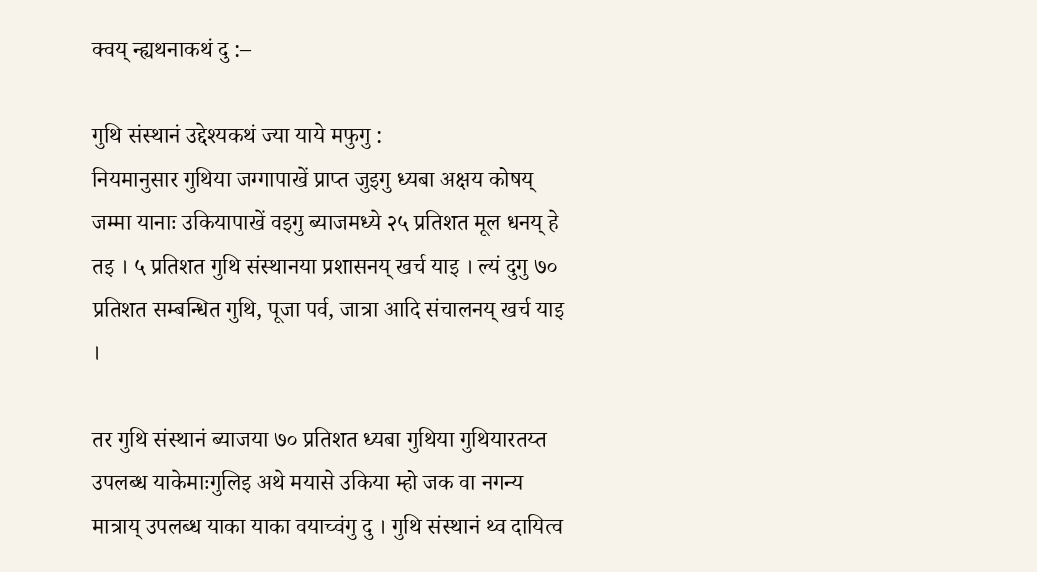क्वय् न्ह्यथनाकथं दु :–

गुथि संस्थानं उद्देश्यकथं ज्या याये मफुगु :
नियमानुसार गुथिया जग्गापाखें प्राप्त जुइगु ध्यबा अक्षय कोषय् जम्मा यानाः उकियापाखें वइगु ब्याजमध्ये २५ प्रतिशत मूल धनय् हे तइ । ५ प्रतिशत गुथि संस्थानया प्रशासनय् खर्च याइ । ल्यं दुगु ७० प्रतिशत सम्बन्धित गुथि, पूजा पर्व, जात्रा आदि संचालनय् खर्च याइ ।

तर गुथि संस्थानं ब्याजया ७० प्रतिशत ध्यबा गुथिया गुथियारतय्त उपलब्ध याकेमाःगुलिइ अथे मयासे उकिया म्हो जक वा नगन्य मात्राय् उपलब्ध याका याका वयाच्वंगु दु । गुथि संस्थानं थ्व दायित्व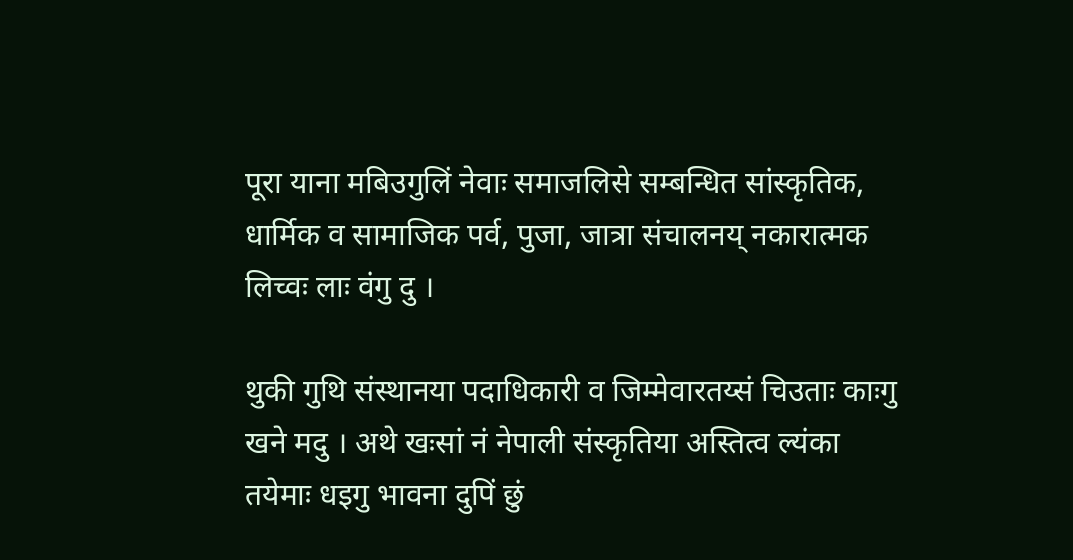पूरा याना मबिउगुलिं नेवाः समाजलिसे सम्बन्धित सांस्कृतिक, धार्मिक व सामाजिक पर्व, पुजा, जात्रा संचालनय् नकारात्मक लिच्वः लाः वंगु दु ।

थुकी गुथि संस्थानया पदाधिकारी व जिम्मेवारतय्सं चिउताः काःगु खने मदु । अथे खःसां नं नेपाली संस्कृतिया अस्तित्व ल्यंका तयेमाः धइगु भावना दुपिं छुं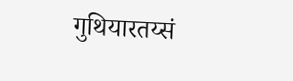गुथियारतय्सं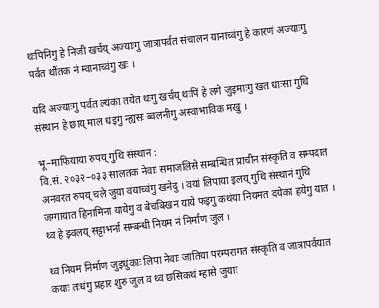थःपिनिगु हे निजी खर्चय् अज्याःगु जात्रापर्वत संचालन यानाच्वंगु हे कारणं अज्याःगु पर्वत थौंतक नं म्वानाच्वंगु खः ।

यदि अज्याःगु पर्वत ल्यंका तयेत थःगु खर्चय् थःपिं हे लगे जुइमाःगु खत धाःसा गुथि संस्थान हे छाय् माल धइगु न्ह्यसः ब्वलनीगु अस्वाभाविक मखु ।

भू–माफियाया रुपय् गुथि संस्थान :
वि.सं. २०३२–०३३ सालतक नेवाः समाजलिसे सम्बन्धित प्राचीन संस्कृति व सम्पदात अनवरत रुपय् चले जुया वयाच्वंगु खनेदु । वयां लिपाया इलय् गुथि संस्थानं गुथि जग्गायात हिनामिना यायेगु व बेचबिखन याये फइगु कथंया नियमत दयेका हयेगु यात । थ्व हे झ्वलय् सट्टाभर्ना सम्बन्धी नियम नं निर्माण जुल ।

थ्व नियम निर्माण जुइधुंकाः लिपा नेवाः जातिया परम्परागत संस्कृति व जात्रापर्वयात कयाः तःधंगु प्रहार शुरु जुल व थ्व छसिकथं म्हासे जुयाः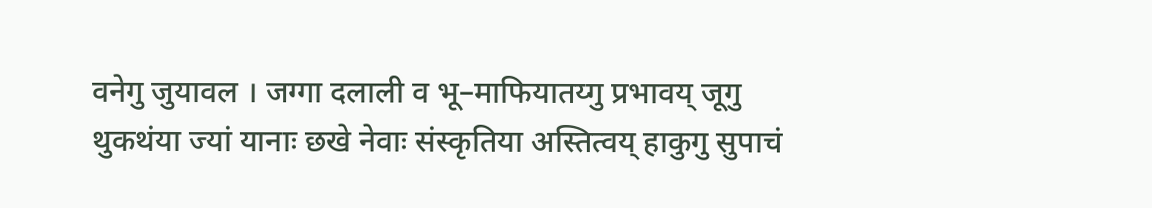वनेगु जुयावल । जग्गा दलाली व भू–माफियातय्गु प्रभावय् जूगु थुकथंया ज्यां यानाः छखे नेवाः संस्कृतिया अस्तित्वय् हाकुगु सुपाचं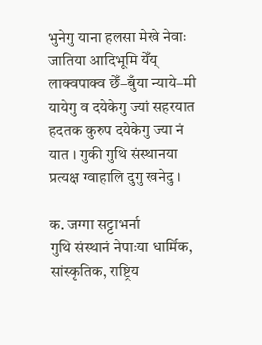भुनेगु याना हलसा मेखे नेवाः जातिया आदिभूमि येँय् लाक्वपाक्व छेँ–बुँया न्याये–मी यायेगु व दयेकेगु ज्यां सहरयात हदतक कुरुप दयेकेगु ज्या नं यात । गुकी गुथि संस्थानया प्रत्यक्ष ग्वाहालि दुगु खनेदु ।

क. जग्गा सट्टाभर्ना
गुथि संस्थानं नेपाःया धार्मिक, सांस्कृतिक, राष्ट्रिय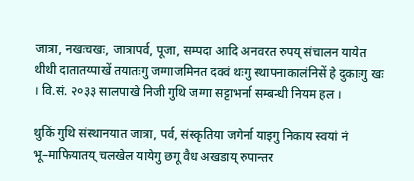जात्रा, नखःचखः, जात्रापर्व, पूजा, सम्पदा आदि अनवरत रुपय् संचालन यायेत थीथी दातातय्पाखें तयातःगु जग्गाजमिनत दक्वं थःगु स्थापनाकालंनिसें हे दुकाःगु खः । वि.सं. २०३३ सालपाखे निजी गुथि जग्गा सट्टाभर्ना सम्बन्धी नियम हल ।

थुकिं गुथि संस्थानयात जात्रा, पर्व, संस्कृतिया जगेर्ना याइगु निकाय स्वयां नं भू–माफियातय् चलखेल यायेगु छगू वैध अखडाय् रुपान्तर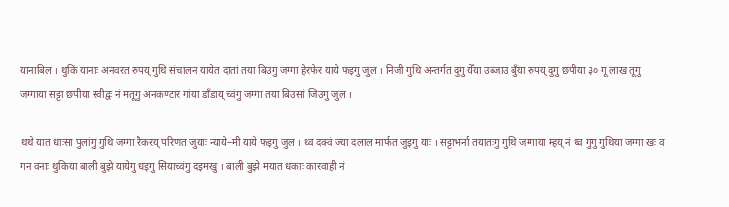यानाबिल । थुकिं यानाः अनवरत रुपय् गुथि संचालन यायेत दातां तया बिउगु जग्गा हेरफेर याये फइगु जुल । निजी गुथि अन्तर्गत दुगु येँया उब्जाउ बुँया रुपय् दुगु छपीया ३० गू लाख तूगु जग्गाया सट्टा छपीया स्वीद्वः नं मतूगु अनकण्टार गांया डाँडाय् च्वंगु जग्गा तया बिउसां जिउगु जुल ।

थथे यात धाःसा पुलांगु गुथि जग्गा रैकरय् परिणत जुयाः न्याये–मी याये फइगु जुल । थ्व दक्वं ज्या दलाल मार्फत जुइगु याः । सट्टाभर्ना तयातःगु गुथि जग्गाया म्हय् नं थ्व गुगु गुथिया जग्गा खः व गन वनाः थुकिया बाली बुझे यायेगु धइगु सियाच्वंगु दइमखु । बाली बुझे मयात धकाः कारवाही नं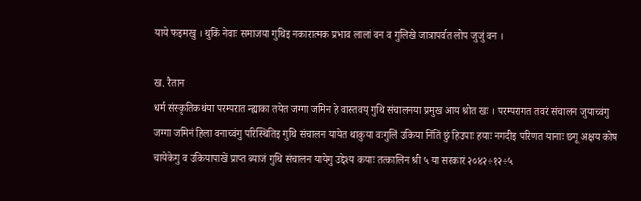याये फइमखु । थुकिं नेवाः समाजया गुथिइ नकारात्मक प्रभाव लालां वन व गुलिखे जात्रापर्वत लोप जुजुं वन ।

ख. रैतान
धर्म संस्कृतिकथंया परम्परात न्ह्याका तयेत जग्गा जमिन हे वास्तवय् गुथि संचालनया प्रमुख आय श्रोत खः । परम्परागत तवरं संचालन जुयाच्वंगु जग्गा जमिनं हिला वनाच्वंगु परिस्थितिइ गुथि संचालन यायेत थाकुया वःगुलिं उकिया निंतिं छुं हिउपाः हयाः नगदीइ परिणत यानाः छगू अक्षय कोष चायेकेगु व उकियापाखें प्राप्त ब्याजं गुथि संचालन यायेगु उद्देश्य कयाः तत्कालिन श्री ५ या सरकारं २०४२÷१२÷५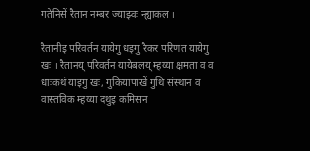गतेनिसें रैतान नम्बर ज्याझ्वः न्ह्याकल ।

रैतानीइ परिवर्तन यायेगु धइगु रैकर परिणत यायेगु खः । रैतानय् परिवर्तन यायेबलय् म्हय्या क्षमता व व धाःकथं याइगु खः, गुकियापाखें गुथि संस्थान व वास्तविक म्हय्या दथुइ कमिसन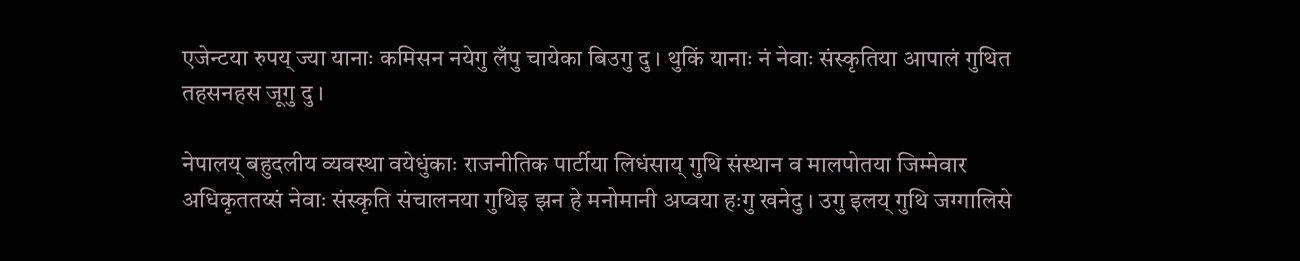एजेन्टया रुपय् ज्या यानाः कमिसन नयेगु लँपु चायेका बिउगु दु । थुकिं यानाः नं नेवाः संस्कृतिया आपालं गुथित तहसनहस जूगु दु ।

नेपालय् बहुदलीय व्यवस्था वयेधुंकाः राजनीतिक पार्टीया लिधंसाय् गुथि संस्थान व मालपोतया जिम्मेवार अधिकृततय्सं नेवाः संस्कृति संचालनया गुथिइ झन हे मनोमानी अप्वया हःगु खनेदु । उगु इलय् गुथि जग्गालिसे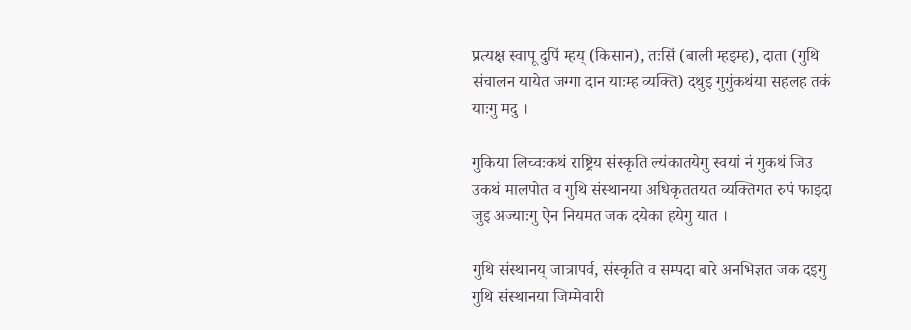प्रत्यक्ष स्वापू दुपिं म्हय् (किसान), तःसिं (बाली म्हइम्ह), दाता (गुथि संचालन यायेत जग्गा दान याःम्ह व्यक्ति) दथुइ गुगुंकथंया सहलह तकं याःगु मदु ।

गुकिया लिच्वःकथं राष्ट्रिय संस्कृति ल्यंकातयेगु स्वयां नं गुकथं जिउ उकथं मालपोत व गुथि संस्थानया अधिकृततयत व्यक्तिगत रुपं फाइदा जुइ अज्याःगु ऐन नियमत जक दयेका हयेगु यात ।

गुथि संस्थानय् जात्रापर्व, संस्कृति व सम्पदा बारे अनभिज्ञत जक दइगु
गुथि संस्थानया जिम्मेवारी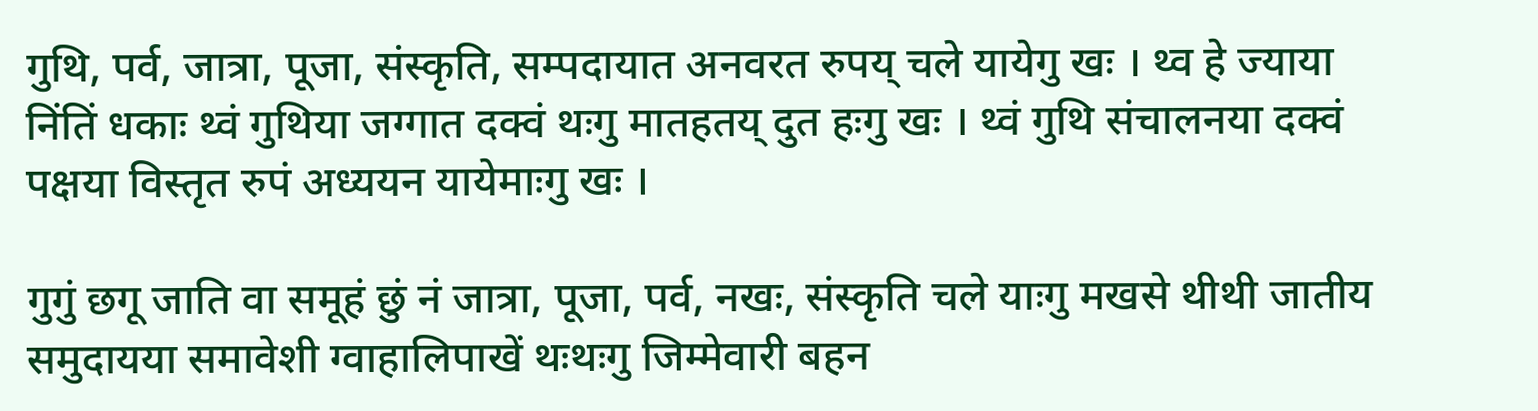गुथि, पर्व, जात्रा, पूजा, संस्कृति, सम्पदायात अनवरत रुपय् चले यायेगु खः । थ्व हे ज्याया निंतिं धकाः थ्वं गुथिया जग्गात दक्वं थःगु मातहतय् दुत हःगु खः । थ्वं गुथि संचालनया दक्वं पक्षया विस्तृत रुपं अध्ययन यायेमाःगु खः ।

गुगुं छगू जाति वा समूहं छुं नं जात्रा, पूजा, पर्व, नखः, संस्कृति चले याःगु मखसे थीथी जातीय समुदायया समावेशी ग्वाहालिपाखें थःथःगु जिम्मेवारी बहन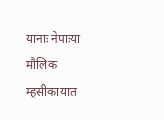यानाः नेपाःया मौलिक म्हसीकायात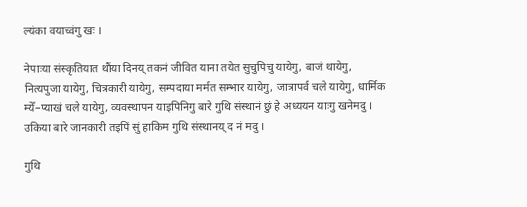ल्यंका वयाच्वंगु खः ।

नेपाःया संस्कृतियात थौंया दिनय् तकनं जीवित याना तयेत सुचुपिचु यायेगु, बाजं थायेगु, नित्यपुजा यायेगु, चित्रकारी यायेगु, सम्पदाया मर्मत सम्भार यायेगु, जात्रापर्व चले यायेगु, धार्मिक म्येँ–प्याखं चले यायेगु, व्यवस्थापन याइपिनिगु बारे गुथि संस्थानं छुं हे अध्ययन याःगु खनेमदु । उकिया बारे जानकारी तइपिं सुं हाकिम गुथि संस्थानय् द नं मदु ।

गुथि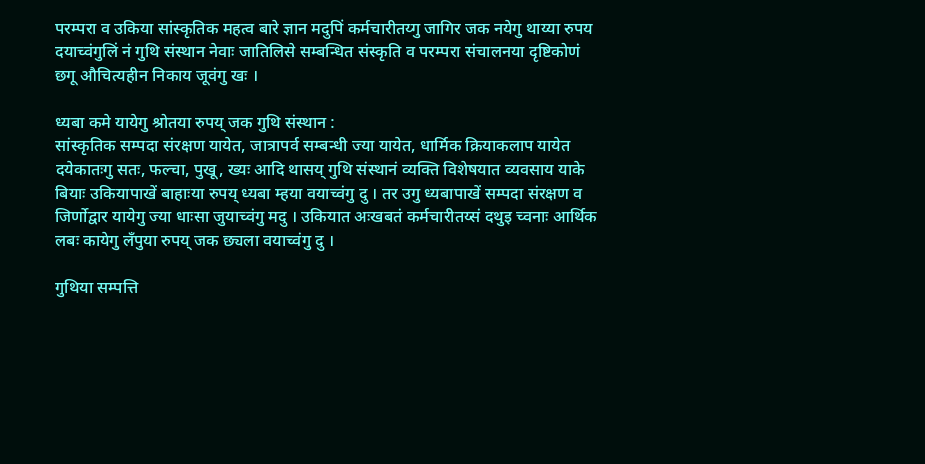परम्परा व उकिया सांस्कृतिक महत्व बारे ज्ञान मदुपिं कर्मचारीतय्गु जागिर जक नयेगु थाय्या रुपय दयाच्वंगुलिं नं गुथि संस्थान नेवाः जातिलिसे सम्बन्धित संस्कृति व परम्परा संचालनया दृष्टिकोणं छगू औचित्यहीन निकाय जूवंगु खः ।

ध्यबा कमे यायेगु श्रोतया रुपय् जक गुथि संस्थान :
सांस्कृतिक सम्पदा संरक्षण यायेत, जात्रापर्व सम्बन्धी ज्या यायेत, धार्मिक क्रियाकलाप यायेत दयेकातःगु सतः, फल्चा, पुखू, ख्यः आदि थासय् गुथि संस्थानं व्यक्ति विशेषयात व्यवसाय याके बियाः उकियापाखें बाहाःया रुपय् ध्यबा म्हया वयाच्वंगु दु । तर उगु ध्यबापाखें सम्पदा संरक्षण व जिर्णोद्वार यायेगु ज्या धाःसा जुयाच्वंगु मदु । उकियात अःखबतं कर्मचारीतय्सं दथुइ च्वनाः आर्थिक लबः कायेगु लँपुया रुपय् जक छ्यला वयाच्वंगु दु ।

गुथिया सम्पत्ति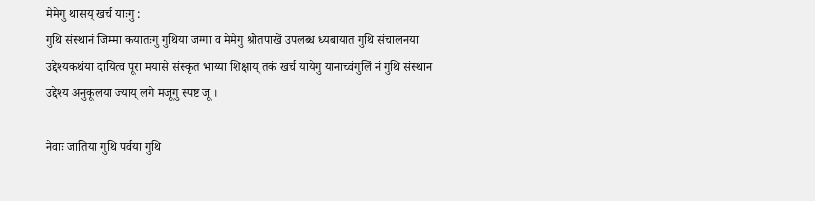मेमेगु थासय् खर्च याःगु :
गुथि संस्थानं जिम्मा कयातःगु गुथिया जग्गा व मेमेगु श्रोतपाखें उपलब्ध ध्यबायात गुथि संचालनया उद्देश्यकथंया दायित्व पूरा मयासे संस्कृत भाय्या शिक्षाय् तकं खर्च यायेगु यानाच्वंगुलिं नं गुथि संस्थान उद्देश्य अनुकूलया ज्याय् लगे मजूगु स्पष्ट जू ।

नेवाः जातिया गुथि पर्वया गुथि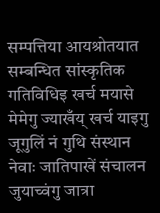सम्पत्तिया आयश्रोतयात सम्बन्धित सांस्कृतिक गतिविधिइ खर्च मयासे मेमेगु ज्याखँय् खर्च याइगु जूगुलिं नं गुथि संस्थान नेवाः जातिपाखें संचालन जुयाच्वंगु जात्रा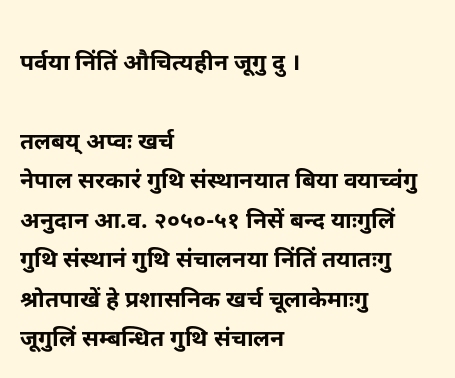पर्वया निंतिं औचित्यहीन जूगु दु ।

तलबय् अप्वः खर्च
नेपाल सरकारं गुथि संस्थानयात बिया वयाच्वंगु अनुदान आ.व. २०५०-५१ निसें बन्द याःगुलिं गुथि संस्थानं गुथि संचालनया निंतिं तयातःगु श्रोतपाखें हे प्रशासनिक खर्च चूलाकेमाःगु जूगुलिं सम्बन्धित गुथि संचालन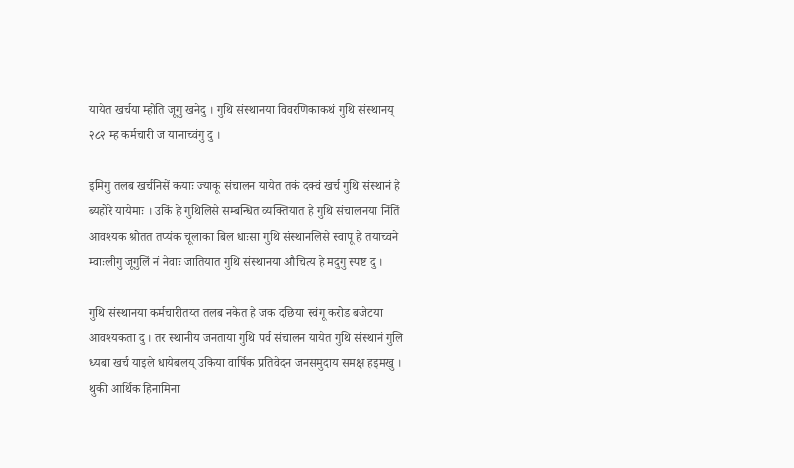यायेत खर्चया म्होति जूगु खनेदु । गुथि संस्थानया विवरणिकाकथं गुथि संस्थानय् २८२ म्ह कर्मचारी ज यानाच्वंगु दु ।

इमिगु तलब खर्चनिसें कयाः ज्याकू संचालन यायेत तकं दक्वं खर्च गुथि संस्थानं हे ब्यहोरे यायेमाः । उकिं हे गुथिलिसे सम्बन्धित व्यक्तियात हे गुथि संचालनया निंतिं आवश्यक श्रोतत तप्यंक चूलाका बिल धाःसा गुथि संस्थानलिसे स्वापू हे तयाच्वने म्वाःलीगु जूगुलिं नं नेवाः जातियात गुथि संस्थानया औचित्य हे मदुगु स्पष्ट दु ।

गुथि संस्थानया कर्मचारीतय्त तलब नकेत हे जक दछिया स्वंगू करोड बजेटया आवश्यकता दु । तर स्थानीय जनताया गुथि पर्व संचालन यायेत गुथि संस्थानं गुलि ध्यबा खर्च याइले धायेबलय् उकिया वार्षिक प्रतिवेदन जनसमुदाय समक्ष हइमखु । थुकी आर्थिक हिनामिना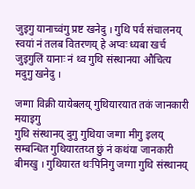जुइगु यानाच्वंगु प्रष्ट खनेदु । गुथि पर्व संचालनय् स्वयां नं तलब वितरणय् हे अप्वः ध्यबा खर्च जुइगुलिं यानाः नं थ्व गुथि संस्थानया औचित्य मदुगु खनेदु ।

जग्गा विक्री यायेबलय् गुथियारयात तकं जानकारी मयाइगु
गुथि संस्थानय् दुगु गुथिया जग्गा मीगु इलय् सम्बन्धित गुथियारतय्त छुं नं कथंया जानकारी बीमखु । गुथियारत थःपिनिगु जग्गा गुथि संस्थानय्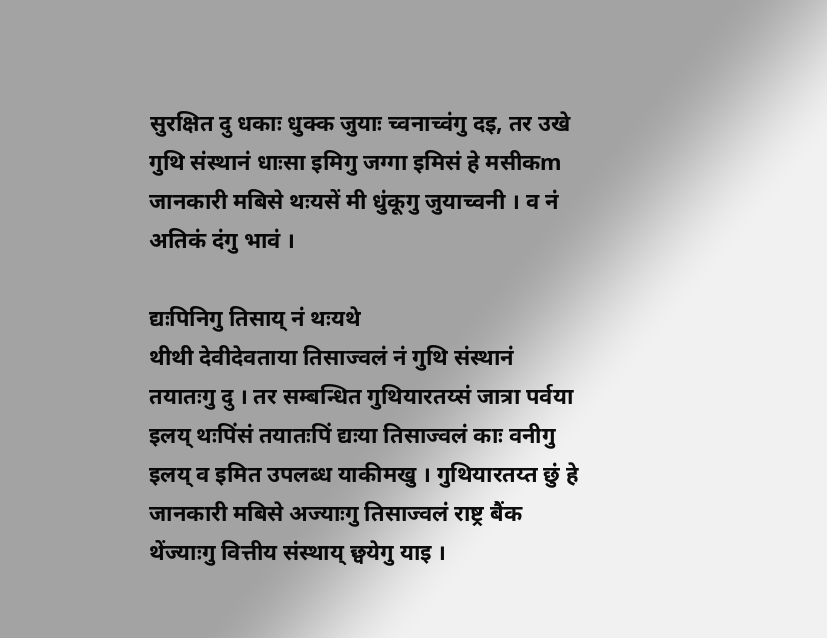सुरक्षित दु धकाः धुक्क जुयाः च्वनाच्वंगु दइ, तर उखे गुथि संस्थानं धाःसा इमिगु जग्गा इमिसं हे मसीकm जानकारी मबिसे थःयसें मी धुंकूगु जुयाच्वनी । व नं अतिकं दंगु भावं ।

द्यःपिनिगु तिसाय् नं थःयथे
थीथी देवीदेवताया तिसाज्वलं नं गुथि संस्थानं तयातःगु दु । तर सम्बन्धित गुथियारतय्सं जात्रा पर्वया इलय् थःपिंसं तयातःपिं द्यःया तिसाज्वलं काः वनीगु इलय् व इमित उपलब्ध याकीमखु । गुथियारतय्त छुं हे जानकारी मबिसे अज्याःगु तिसाज्वलं राष्ट्र बैंक थेंज्याःगु वित्तीय संस्थाय् छ्वयेगु याइ ।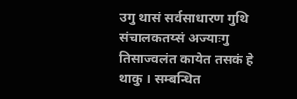उगु थासं सर्वसाधारण गुथि संचालकतय्सं अज्याःगु तिसाज्वलंत कायेत तसकं हे थाकु । सम्बन्धित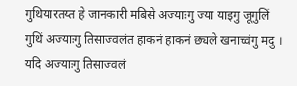गुथियारतय्त हे जानकारी मबिसे अज्याःगु ज्या याइगु जूगुलिं गुथिं अज्याःगु तिसाज्वलंत हाकनं हाकनं छ्यले खनाच्वंगु मदु । यदि अज्याःगु तिसाज्वलं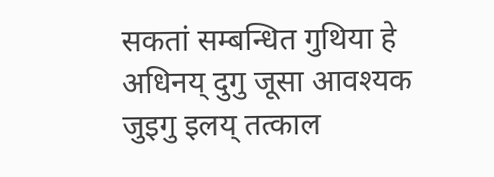सकतां सम्बन्धित गुथिया हे अधिनय् दुगु जूसा आवश्यक जुइगु इलय् तत्काल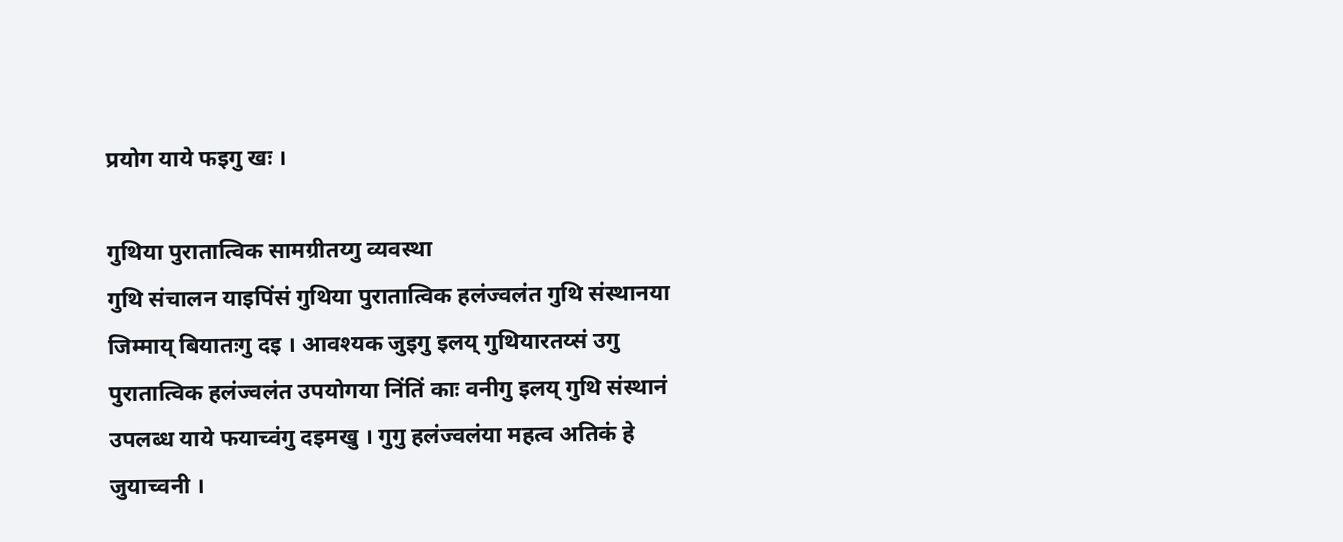प्रयोग याये फइगु खः ।

गुथिया पुरातात्विक सामग्रीतय्गु व्यवस्था
गुथि संचालन याइपिंसं गुथिया पुरातात्विक हलंज्वलंत गुथि संस्थानया जिम्माय् बियातःगु दइ । आवश्यक जुइगु इलय् गुथियारतय्सं उगु पुरातात्विक हलंज्वलंत उपयोगया निंतिं काः वनीगु इलय् गुथि संस्थानं उपलब्ध याये फयाच्वंगु दइमखु । गुगु हलंज्वलंया महत्व अतिकं हे जुयाच्वनी ।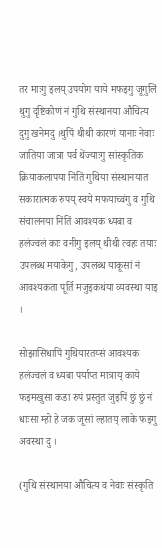तर माःगु इलय् उपयोग याये मफइगु जूगुलिं थुगु दृष्टिकोणं नं गुथि संस्थानया औचित्य दुगु खनेमदु ।थुपिं थीथी कारणं यानाः नेवाः जातिया जात्रा पर्व थेंज्याःगु सांस्कृतिक क्रियाकलापया निंतिं गुथिया संस्थानयात सकारात्मक रुपय् स्वये मफयाच्वंगु व गुथि संचालनया निंतिं आवश्यक ध्यबा व हलंज्वलं काः वनीगु इलय् थीथी त्वहः तयाः उपलब्ध मयाकेगु, उपलब्ध याकूसां नं आवश्यकता पूर्ति मजुइकथंया व्यवस्था याइ ।

सोझासिधापिं गुथियारतय्सं आवश्यक हलंज्वलं व ध्यबा पर्याप्त मात्राय् काये फइमखुसा कडा रुपं प्रस्तुत जुइपिं छुं छुं नं धाःसा म्हो हे जक जूसां ल्हातय् लाके फइगु अवस्था दु ।

(गुथि संस्थानया औचित्य व नेवाः संस्कृति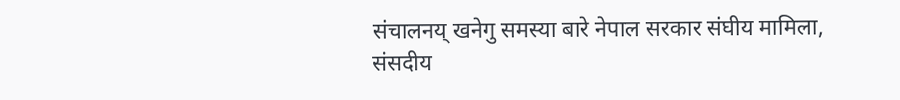संचालनय् खनेगु समस्या बारे नेपाल सरकार संघीय मामिला, संसदीय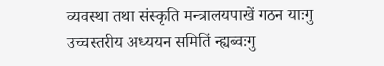व्यवस्था तथा संस्कृति मन्त्रालयपाखें गठन याःगु उच्चस्तरीय अध्ययन समितिं न्ह्यब्वःगु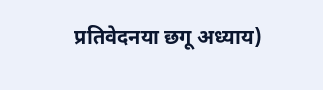प्रतिवेदनया छगू अध्याय)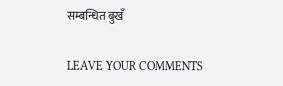सम्बन्धित बुखँ

LEAVE YOUR COMMENTS